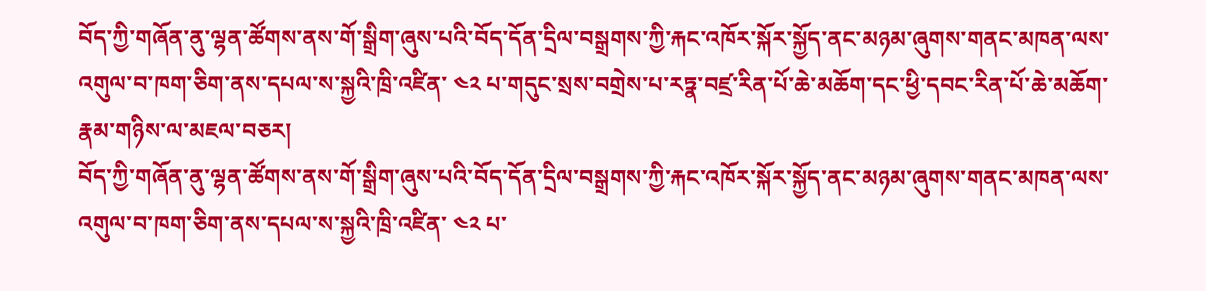བོད་ཀྱི་གཞོན་ནུ་ལྷན་ཚོགས་ནས་གོ་སྒྲིག་ཞུས་པའི་བོད་དོན་དྲིལ་བསྒྲགས་ཀྱི་རྐང་འཁོར་སྐོར་སྐྱོད་ནང་མཉམ་ཞུགས་གནང་མཁན་ལས་འགུལ་བ་ཁག་ཅིག་ནས་དཔལ་ས་སྐྱའི་ཁྲི་འཛིན་ ༤༢ པ་གདུང་སྲས་བགྲེས་པ་རཏྣ་བཛྲ་རིན་པོ་ཆེ་མཆོག་དང་ཕྱི་དབང་རིན་པོ་ཆེ་མཆོག་རྣམ་གཉིས་ལ་མཇལ་བཅར།
བོད་ཀྱི་གཞོན་ནུ་ལྷན་ཚོགས་ནས་གོ་སྒྲིག་ཞུས་པའི་བོད་དོན་དྲིལ་བསྒྲགས་ཀྱི་རྐང་འཁོར་སྐོར་སྐྱོད་ནང་མཉམ་ཞུགས་གནང་མཁན་ལས་འགུལ་བ་ཁག་ཅིག་ནས་དཔལ་ས་སྐྱའི་ཁྲི་འཛིན་ ༤༢ པ་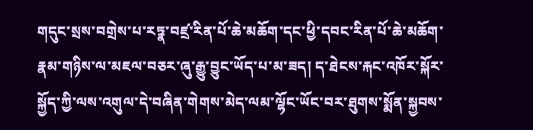གདུང་སྲས་བགྲེས་པ་རཏྣ་བཛྲ་རིན་པོ་ཆེ་མཆོག་དང་ཕྱི་དབང་རིན་པོ་ཆེ་མཆོག་རྣམ་གཉིས་ལ་མཇལ་བཅར་ཞུ་རྒྱུ་བྱུང་ཡོད་པ་མ་ཟད། ད་ཐེངས་རྐང་འཁོར་སྐོར་སྐྱོད་ཀྱི་ལས་འགུལ་དེ་བཞིན་གེགས་མེད་ལམ་ལྷོང་ཡོང་བར་ཐུགས་སྨོན་སྐྱབས་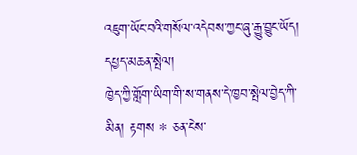འཇུག་ཡོང་བའི་གསོལ་འདེབས་ཀྱང་ཞུ་རྒྱུ་བྱུང་ཡོད།
དཔྱད་མཆན་སྤེལ།
ཁྱེད་ཀྱི་གློག་ཡིག་གི་ས་གནས་དེ་ཁྱབ་སྤེལ་བྱེད་ཀི་མིན། རྟགས * ཅན་ངེས་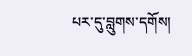པར་དུ་བླུགས་དགོས།